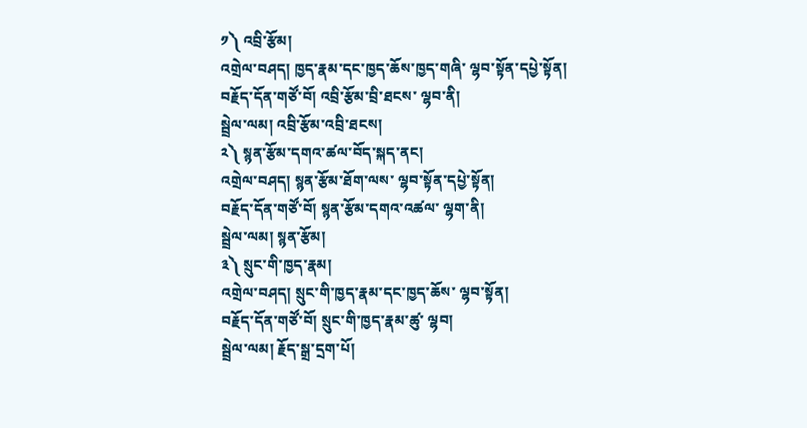༡༽ འབྲི་རྩོམ།
འགྲེལ་བཤད། ཁྱད་རྣམ་དང་ཁྱད་ཆོས་ཁྱད་གཞི་ ལྷབ་སྟོན་དཔྱེ་སྟོན།
བརྗོད་དོན་གཙོ་བོ། འབྲི་རྩོམ་བྲི་ཐངས་ ལྷབ་ནི།
སྦྲེལ་ལམ། འབྲི་རྩོམ་འབྲི་ཐངས།
༢༽ སྙན་རྩོམ་དགའ་ཚལ་བོད་སྐད་ནང།
འགྲེལ་བཤད། སྙན་རྩོམ་ཐོག་ལས་ ལྷབ་སྟོན་དཔྱེ་སྟོན།
བརྗོད་དོན་གཙོ་བོ། སྙན་རྩོམ་དགའ་འཚལ་ ལྷག་ནི།
སྦྲེལ་ལམ། སྙན་རྩོམ།
༣༽ སྲུང་གི་ཁྱད་རྣམ།
འགྲེལ་བཤད། སྲུང་གི་ཁྱད་རྣམ་དང་ཁྱད་ཆོས་ ལྷབ་སྟོན།
བརྗོད་དོན་གཙོ་བོ། སྲུང་གི་ཁྱད་རྣམ་ཚུ་ ལྷབ།
སྦྲེལ་ལམ། རྗོད་སྒྲ་དྲག་པོ།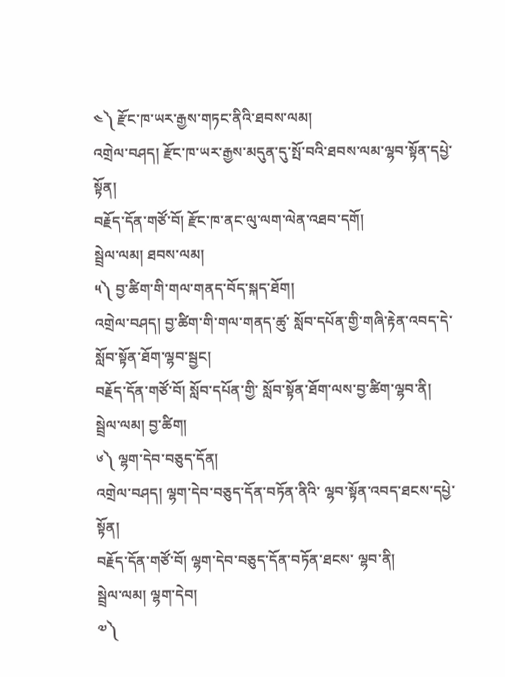༤༽ རྫོང་ཁ་ཡར་རྒྱས་གཏང་ནིའི་ཐབས་ལམ།
འགྲེལ་བཤད། རྫོང་ཁ་ཡར་རྒྱས་མདུན་དུ་སྤོ་བའི་ཐབས་ལམ་ལྷབ་སྟོན་དཔྱེ་སྟོན།
བརྗོད་དོན་གཙོ་བོ། རྫོང་ཁ་ནང་ལུ་ལག་ལེན་འཐབ་དགོ།
སྦྲེལ་ལམ། ཐབས་ལམ།
༥༽ བྱ་ཚིག་གི་གལ་གནད་བོད་སྐད་ཐོག།
འགྲེལ་བཤད། བྱ་ཚིག་གི་གལ་གནད་ཚུ་ སློབ་དཔོན་གྱི་གཞི་རྟེན་འབད་དེ་ སློབ་སྟོན་ཐོག་ལྷབ་སྦྱང།
བརྗོད་དོན་གཙོ་བོ། སློབ་དཔོན་གྱི་ སློབ་སྟོན་ཐོག་ལས་བྱ་ཚིག་ལྷབ་ནི།
སྦྲེལ་ལམ། བྱ་ཚིག།
༦༽ ལྷག་དེབ་བཅུད་དོན།
འགྲེལ་བཤད། ལྷག་དེབ་བཅུད་དོན་བཏོན་ནིའི་ ལྷབ་སྟོན་འབད་ཐངས་དཔྱེ་སྟོན།
བརྗོད་དོན་གཙོ་བོ། ལྷག་དེབ་བཅུད་དོན་བཏོན་ཐངས་ ལྷབ་ནི།
སྦྲེལ་ལམ། ལྷག་དེབ།
༧༽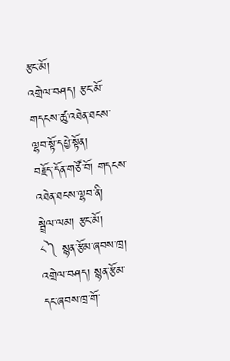རྩང་མོ།
འགྲེལ་བཤད། རྩང་མོ་གདངས་ཚུ་འཐེན་ཐངས་ ལྷབ་སྟོ་དཔྱེ་སྟོན།
བརྗོད་དོན་གཙོ་བོ། གདངས་འཐེན་ཐངས་ལྷབ་ནི།
སྦྲེལ་ལམ། རྩང་མོ།
༨༽ སྙན་རྩོམ་ཞབས་ཁྲ།
འགྲེལ་བཤད། སྙན་རྩོམ་དང་ཞབས་ཁྲ་གོ་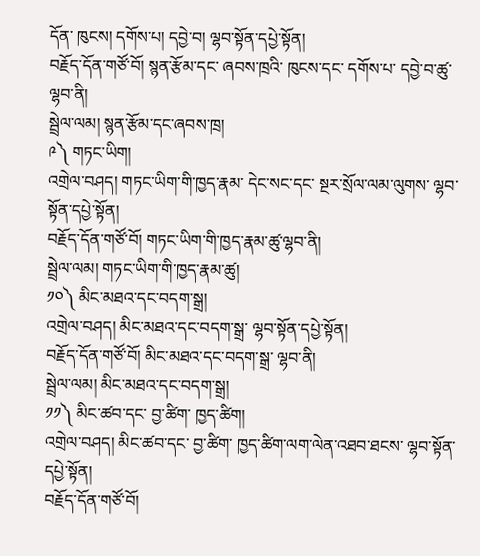དོན་ ཁུངས། དགོས་པ། དབྱེ་བ། ལྷབ་སྟོན་དཔྱེ་སྟོན།
བརྗོད་དོན་གཙོ་བོ། སྙན་རྩོམ་དང་ ཞབས་ཁྲའི་ ཁུངས་དང་ དགོས་པ་ དབྱེ་བ་ཚུ་ ལྷབ་ནི།
སྦྲེལ་ལམ། སྙན་རྩོམ་དང་ཞབས་ཁྲ།
༩༽ གཏང་ཡིག།
འགྲེལ་བཤད། གཏང་ཡིག་གི་ཁྱད་རྣམ་ དེང་སང་དང་ སྔར་སྲོལ་ལམ་ལུགས་ ལྷབ་སྟོན་དཔྱེ་སྟོན།
བརྗོད་དོན་གཙོ་བོ། གཏང་ཡིག་གི་ཁྱད་རྣམ་ཚུ་ལྷབ་ནི།
སྦྲེལ་ལམ། གཏང་ཡིག་གི་ཁྱད་རྣམ་ཚུ།
༡༠༽ མིང་མཐའ་དང་བདག་སྒྲ།
འགྲེལ་བཤད། མིང་མཐའ་དང་བདག་སྒྲ་ ལྷབ་སྟོན་དཔྱེ་སྟོན།
བརྗོད་དོན་གཙོ་བོ། མིང་མཐའ་དང་བདག་སྒྲ་ ལྷབ་ནི།
སྦྲེལ་ལམ། མིང་མཐའ་དང་བདག་སྒྲ།
༡༡༽ མིང་ཚབ་དང་ བྱ་ཚིག་ ཁྱད་ཚིག།
འགྲེལ་བཤད། མིང་ཚབ་དང་ བྱ་ཚིག་ ཁྱད་ཚིག་ལག་ལེན་འཐབ་ཐངས་ ལྷབ་སྟོན་དཔྱེ་སྟོན།
བརྗོད་དོན་གཙོ་བོ།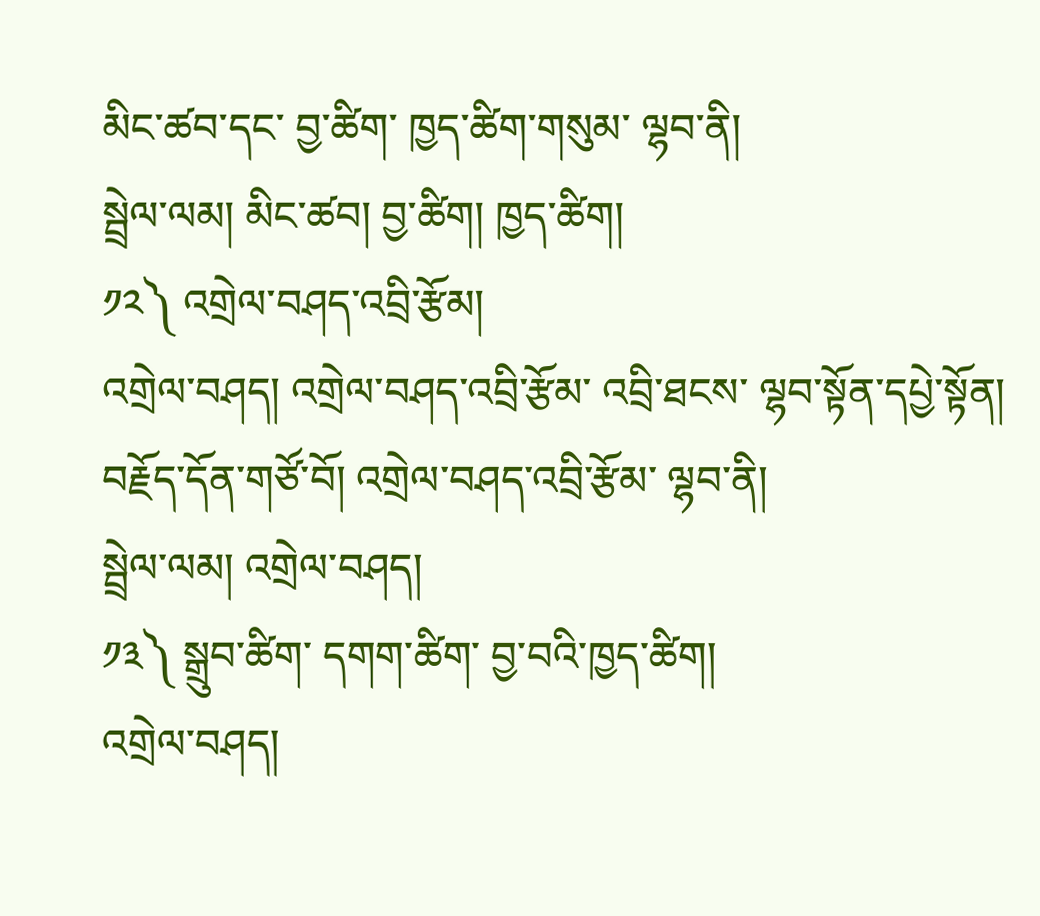མིང་ཚབ་དང་ བྱ་ཚིག་ ཁྱད་ཚིག་གསུམ་ ལྷབ་ནི།
སྦྲེལ་ལམ། མིང་ཚབ། བྱ་ཚིག། ཁྱད་ཚིག།
༡༢༽ འགྲེལ་བཤད་འབྲི་རྩོམ།
འགྲེལ་བཤད། འགྲེལ་བཤད་འབྲི་རྩོམ་ འབྲི་ཐངས་ ལྷབ་སྟོན་དཔྱེ་སྟོན།
བརྗོད་དོན་གཙོ་བོ། འགྲེལ་བཤད་འབྲི་རྩོམ་ ལྷབ་ནི།
སྦྲེལ་ལམ། འགྲེལ་བཤད།
༡༣༽ སྒྲུབ་ཚིག་ དགག་ཚིག་ བྱ་བའི་ཁྱད་ཚིག།
འགྲེལ་བཤད།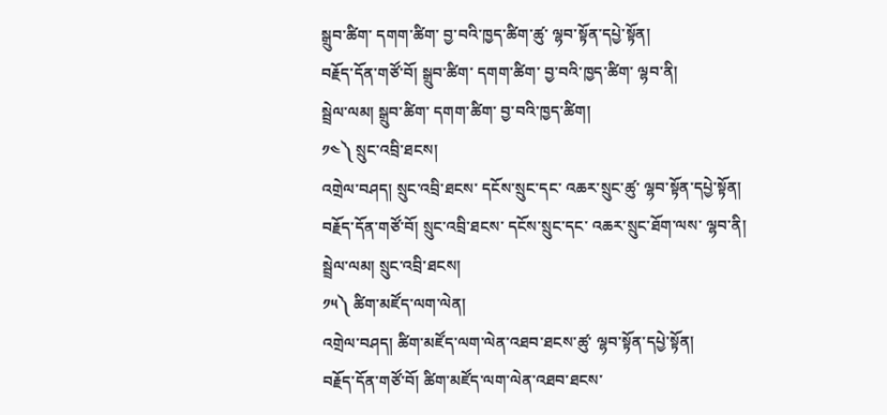སྒྲུབ་ཚིག་ དགག་ཚིག་ བྱ་བའི་ཁྱད་ཚིག་ཚུ་ ལྷབ་སྟོན་དཔྱེ་སྟོན།
བརྗོད་དོན་གཙོ་བོ། སྒྲུབ་ཚིག་ དགག་ཚིག་ བྱ་བའི་ཁྱད་ཚིག་ ལྷབ་ནི།
སྦྲེལ་ལམ། སྒྲུབ་ཚིག་ དགག་ཚིག་ བྱ་བའི་ཁྱད་ཚིག།
༡༤༽ སྲུང་འབྲི་ཐངས།
འགྲེལ་བཤད། སྲུང་འབྲི་ཐངས་ དངོས་སྲུང་དང་ འཆར་སྲུང་ཚུ་ ལྷབ་སྟོན་དཔྱེ་སྟོན།
བརྗོད་དོན་གཙོ་བོ། སྲུང་འབྲི་ཐངས་ དངོས་སྲུང་དང་ འཆར་སྲུང་ཐོག་ལས་ ལྷབ་ནི།
སྦྲེལ་ལམ། སྲུང་འབྲི་ཐངས།
༡༥༽ ཚིག་མཛོད་ལག་ལེན།
འགྲེལ་བཤད། ཚིག་མཛོད་ལག་ལེན་འཐབ་ཐངས་ཚུ་ ལྷབ་སྟོན་དཔྱེ་སྟོན།
བརྗོད་དོན་གཙོ་བོ། ཚིག་མཛོད་ལག་ལེན་འཐབ་ཐངས་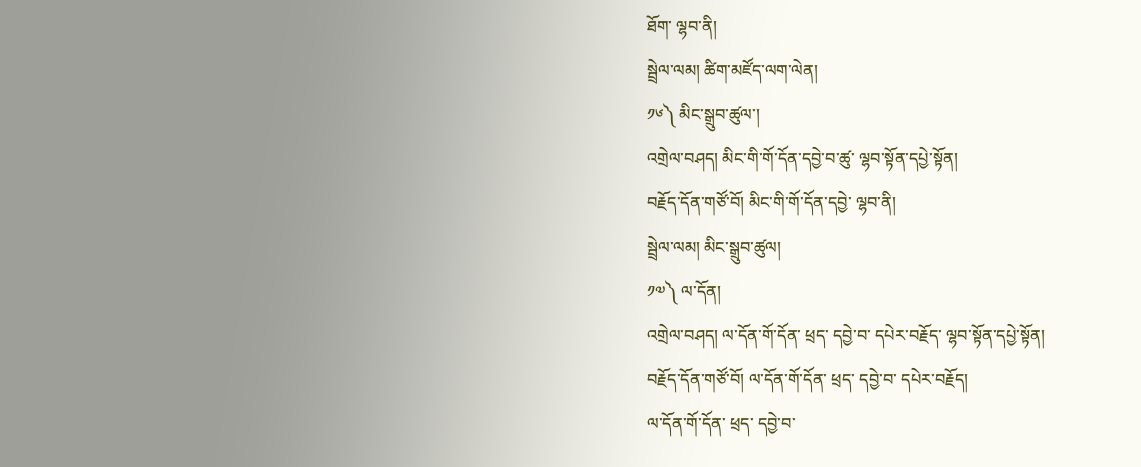ཐོག་ ལྷབ་ནི།
སྦྲེལ་ལམ། ཚིག་མཛོད་ལག་ལེན།
༡༦༽ མིང་སྒྲུབ་ཚུལ་།
འགྲེལ་བཤད། མིང་གི་གོ་དོན་དབྱེ་བ་ཚུ་ ལྷབ་སྟོན་དཔྱེ་སྟོན།
བརྗོད་དོན་གཙོ་བོ། མིང་གི་གོ་དོན་དབྱེ་ ལྷབ་ནི།
སྦྲེལ་ལམ། མིང་སྒྲུབ་ཚུལ།
༡༧༽ ལ་དོན།
འགྲེལ་བཤད། ལ་དོན་གོ་དོན་ ཕྲད་ དབྱེ་བ་ དཔེར་བརྗོད་ ལྷབ་སྟོན་དཔྱེ་སྟོན།
བརྗོད་དོན་གཙོ་བོ། ལ་དོན་གོ་དོན་ ཕྲད་ དབྱེ་བ་ དཔེར་བརྗོད།
ལ་དོན་གོ་དོན་ ཕྲད་ དབྱེ་བ་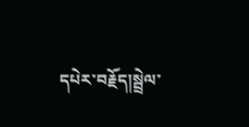དཔེར་བརྗོད།སྦྲེལ་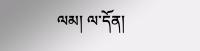ལམ། ལ་དོན།